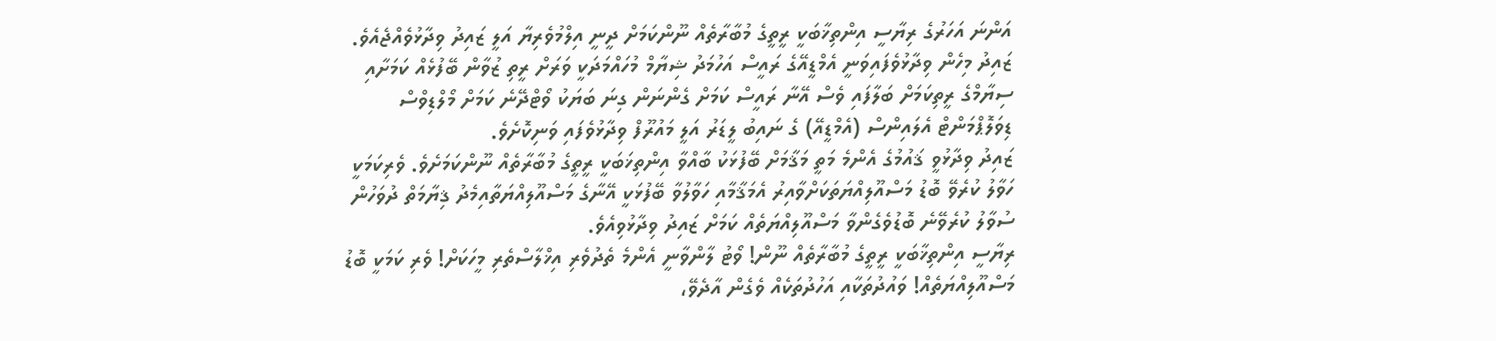އަންނަ އަހަރުގެ ރިޔާސީ އިންތިޚާބަކީ ރީތީގެ މުބާރާތެއް ނޫންކަމަށް ދީނީ އިލްމުވެރިޔާ އަލީ ޒައިދު ވިދާޅުވެއްޖެއެވެ.
ޒައިދު މިހެން ވިދާޅުވެފައިވަނީ އެމްޑީއޭގެ ރައީސް އަހުމަދު ޝިޔާމް މުހައްމަދަކީ ވަރަށް ރީތި ޒުވާން ބޭފުޅެއް ކަމަށާއި ސިޔާމްގެ ރީތިކަމަށް ބަލާފައި ވެސް އޭނާ ރައީސް ކަމަށް ގެންނަން ގިނަ ބަޔަކު ވޯޓްދޭނެ ކަމަށް މޯލްޑިވްސް ޑިވަލޮޕްމަންޓް އެލައިންސް (އެމްޑީއޭ) ގެ ނައިބު ލީޑަރު އަލީ މައުރޫފް ވިދާޅުވެފައި ވަނިކޮށެވެ.
ޒައިދު ވިދާޅުވީ ޤައުމުގެ އެންމެ މަތީ މަޤާމަށް ބޭފުޅަކު ބާއްވާ އިންތިޚަބަކީ ރީތީގެ މުބާރާތެއް ނޫންކަމަށެވެ. ވެރިކަމަކީ ހަވާލު ކުރެވޭ ބޮޑު މަސްއޫލިއްޔަތަކަށްވާއިރު އެމަޤާމާއި ހަވާލުވާ ބޭފުޅަކީ އޭނާގެ މަސްއޫލިއްޔަތާއިމެދު ޤިޔާމަތް ދުވަހުން ސުވާލު ކުރެވޭނެ ބޮޑުވެގެންވާ މަސްއޫލިއްޔަތެއް ކަމަށް ޒައިދު ވިދާޅުވިއެވެ.
ރިޔާސީ އިންތިޚާބަކީ ރީތީގެ މުބާރާތެއް ނޫން! ވޯޓު ލާންވާނީ އެންމެ ތެދުވެރި އިޚްލާސްތެރި މީހަކަށް! ވެރި ކަމަކީ ބޮޑު މަސްއޫލިއްޔަތެއް! ވައުދުތަކާއި އަހުދުތަކެއް ވެގެން އާދެވޭ،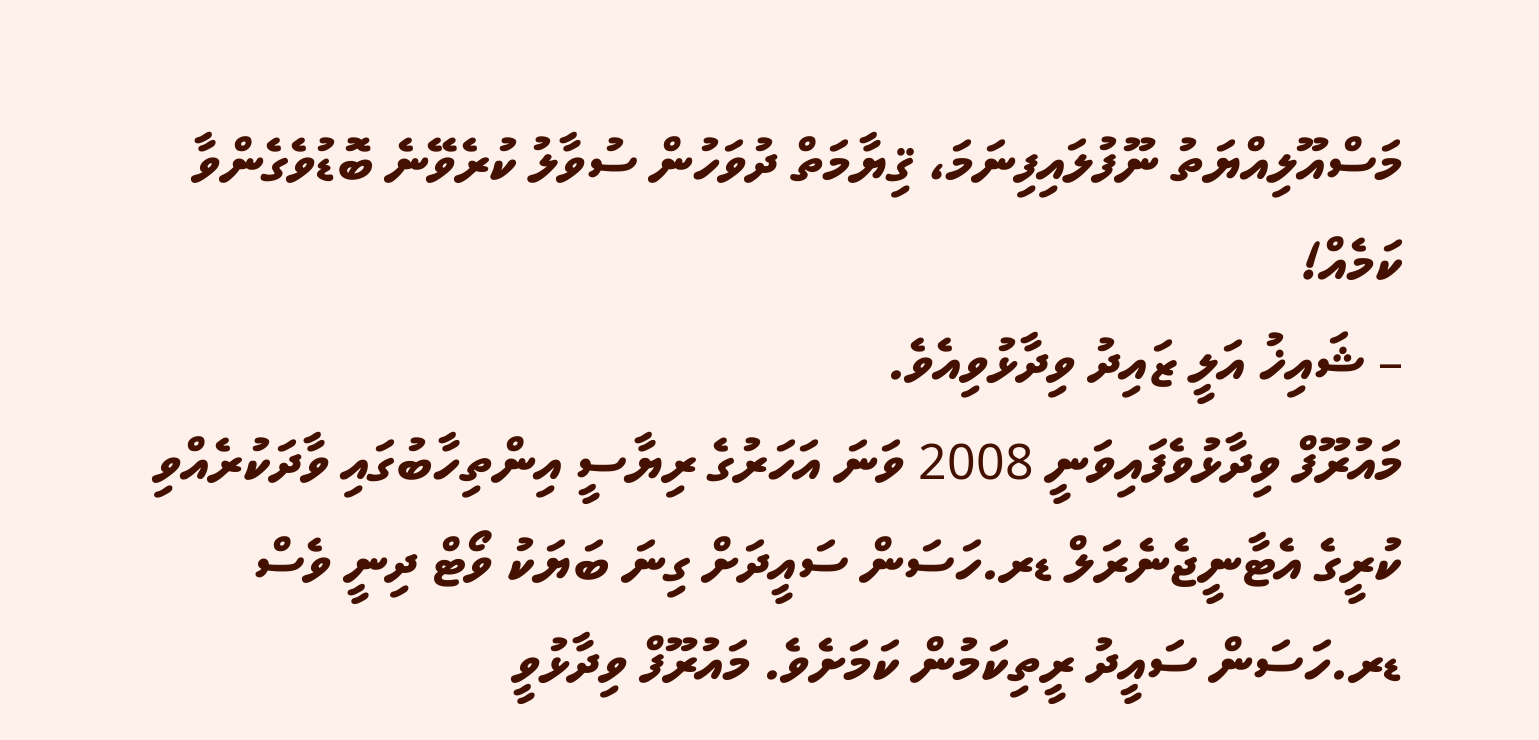މަސްއޫލިއްޔަތު ނޫފުލައިފިނަމަ، ޤިޔާމަތް ދުވަހުން ސުވާލު ކުރެވޭނެ ބޮޑުވެގެންވާ ކަމެއް!
– ޝައިޚު އަލީ ޒައިދު ވިދާޅުވިއެވެ.
މައުރޫފް ވިދާޅުވެފައިވަނީ 2008 ވަނަ އަހަރުގެ ރިޔާސީ އިންތިހާބުގައި ވާދަކުރެއްވި ކުރީގެ އެޓާނީޖެނެރަލް ޑރ.ހަސަން ސައީދަށް ގިނަ ބަޔަކު ވޯޓް ދިނީ ވެސް ޑރ.ހަސަން ސައީދު ރީތިކަމުން ކަމަށެވެ. މައުރޫފް ވިދާޅުވީ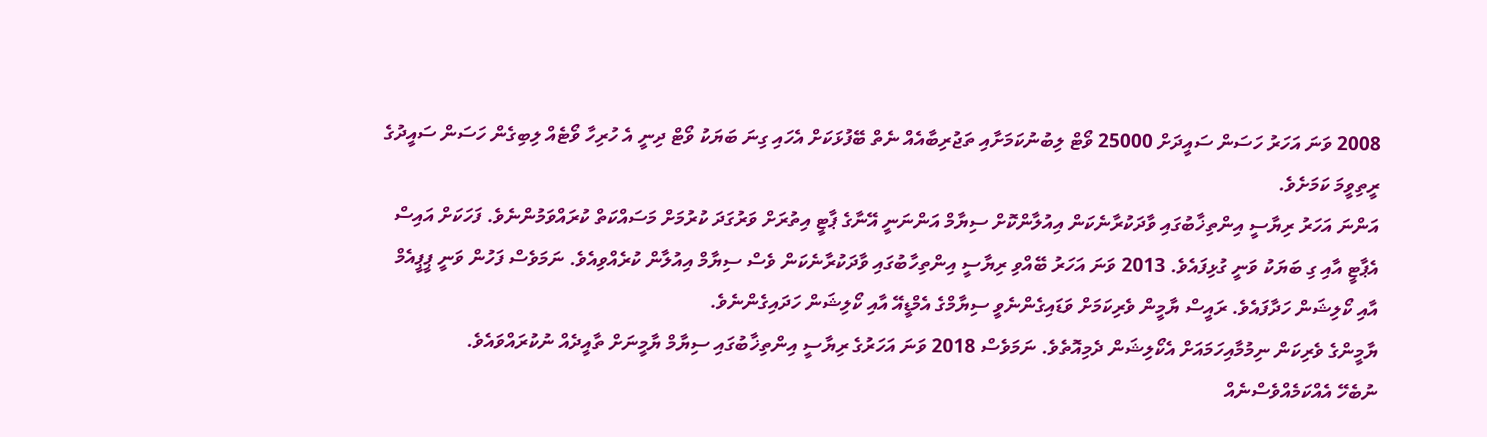2008 ވަނަ އަހަރު ހަސަން ސައީދަށް 25000 ވޯޓް ލިބުނުކަމަށާއި ތަޖުރިބާއެއް ނެތް ބޭފުޅަކަށް އެހައި ގިނަ ބަޔަކު ވޯޓް ދިނީ އެ ހުރިހާ ވޯޓެއް ލިބިގެން ހަސަން ސައީދުގެ ރީތިވީމަ ކަމަށެވެ.
އަންނަ އަހަރު ރިޔާސީ އިންތިޚާބުގައި ވާދަކުރާނެކަން އިއުލާންކޮށް ސިޔާމް އަންނަނީ އޭނާގެ ޕާޓީ އިތުރަށް ވަރުގަދަ ކުރުމަށް މަސައްކަތް ކުރައްވަމުންނެވެ. ފަހަކަށް އައިސް އެޕާޓީ އާއި ގި ބަޔަކު ވަނީ ގުޅިފައެވެ. 2013 ވަނަ އަހަރު ބޭއްވި ރިޔާސީ އިންތިހާބުގައި ވާދަކުރާނެކަން ވެސް ސިޔާމް އިއުލާން ކުރެއްވިއެވެ. ނަމަވެސް ފަހުން ވަނީ ޕީޕީއެމް އާއި ކޯލިޝަން ހަދާފައެވެ. ރައީސް ޔާމީން ވެރިކަމަށް ވަޑައިގެންނެވީ ސިޔާމްގެ އެމްޑީއޭ އާއި ކޯލިޝަން ހަދައިގެންނެވެ.
ޔާމީންގެ ވެރިކަން ނިމުމާއިހަމައަށް އެކޯލިޝަން ދެމިއޮތެވެ. ނަމަވެސް 2018 ވަނަ އަހަރުގެ ރިޔާސީ އިންތިޚާބުގައި ސިޔާމް ޔާމީނަށް ތާއީދެއް ނުކުރައްވައެވެ.
ނުބެހޭ އެއްކަމެއްވެސްނެއް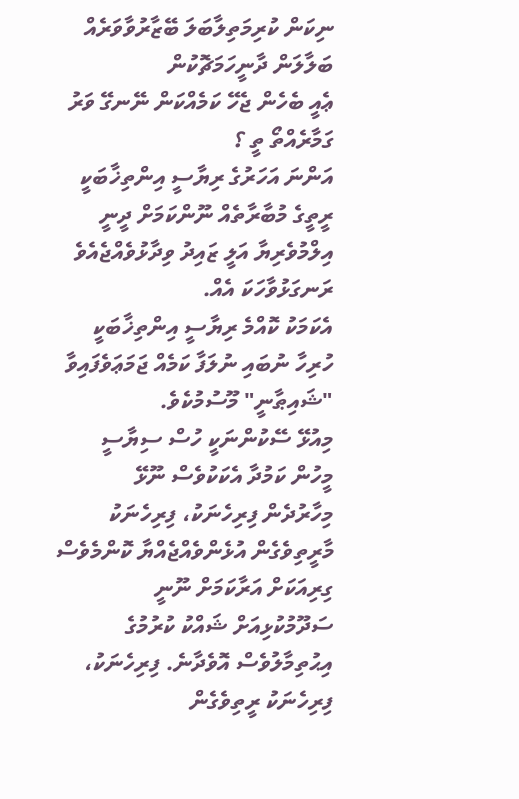ނިކަން ކުރިމަތިލާބަލަ ބޭޒާރުވާވަރެއް ބަލާލަން ދާނީހަމަޗޮކުން
ޢެއީ ބެހެން ޖެހޭ ކަމެއްކަން ނޭނގޭ ވަރު ގަމާރެއްތޯ ތީ ؟
އަންނަ އަހަރުގެ ރިޔާސީ އިންތިޚާބަކީ ރީތީގެ މުބާރާތެއް ނޫންކަމަށް ދީނީ އިލްމުވެރިޔާ އަލީ ޒައިދު ވިދާޅުވެއްޖެއެވެ
ރަނގަޅުވާހަކަ އެއް.
އެކަމަކު ކޮއްމެ ރިޔާސީ އިންތިޚާބަކީ ހުރިހާ ނުބައި ނުލަފާ ކަމެއް ޖަމަޢަވެފައިވާ "ޝައިޠާނީ" މޫސުމުކެވެ.
މިއުޅޭ ސޭކުންނަކީ ހުސް ސިޔާސީ މީހުން ކަމުދާ އެކަކުވެސް ނޫޅޭ
މިހާރުދެން ފިރިހެނަކު، ފިރިހެނަކު މާރީތިވެގެން އުޅެންވެއްޖެއްޔާ ކޮންމެވެސް ގިރިއަކަށް އަރާކަމަށް ނޫނީ ސަދޫމުކުޅިއަށް ޝައްކު ކުރުމުގެ އިޙުތިމާލުވެސް އޮވެދާނެ. ފިރިހެނަކު، ފިރިހެނަކު ރީތިވެގެން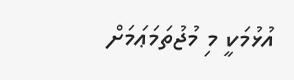އުޅުމަކީ މި މުޖުތަމަޢަމަށް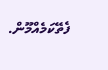ފެތޭކަމެއްމޫން.